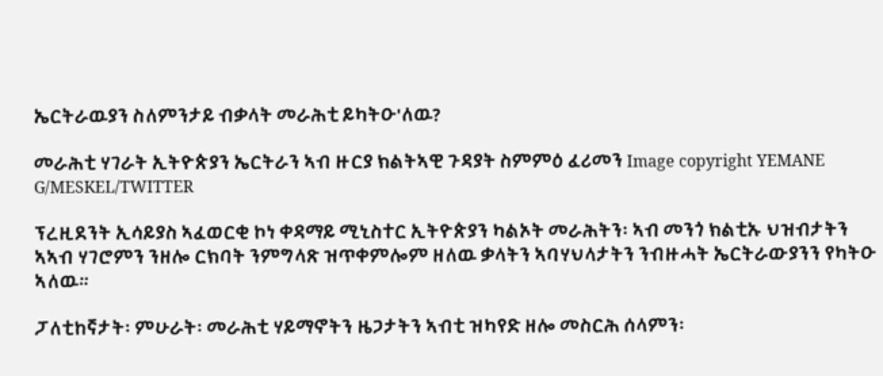ኤርትራዉያን ስለምንታይ ብቃላት መራሕቲ ይካትዑ'ለዉ?

መራሕቲ ሃገራት ኢትዮጵያን ኤርትራን ኣብ ዙርያ ክልትኣዊ ጉዳያት ስምምዕ ፈሪመን Image copyright YEMANE G/MESKEL/TWITTER

ፕረዚደንት ኢሳይያስ ኣፈወርቂ ኮነ ቀዳማይ ሚኒስተር ኢትዮጵያን ካልኦት መራሕትን፡ ኣብ መንጎ ክልቲኡ ህዝብታትን ኣኣብ ሃገሮምን ንዘሎ ርክባት ንምግላጽ ዝጥቀምሎም ዘለዉ ቃላትን ኣባሃህላታትን ንብዙሓት ኤርትራውያንን የካትዑ ኣለዉ።

ፓለቲከኛታት፡ ምሁራት፡ መራሕቲ ሃይማኖትን ዜጋታትን ኣብቲ ዝካየድ ዘሎ መስርሕ ሰላምን፡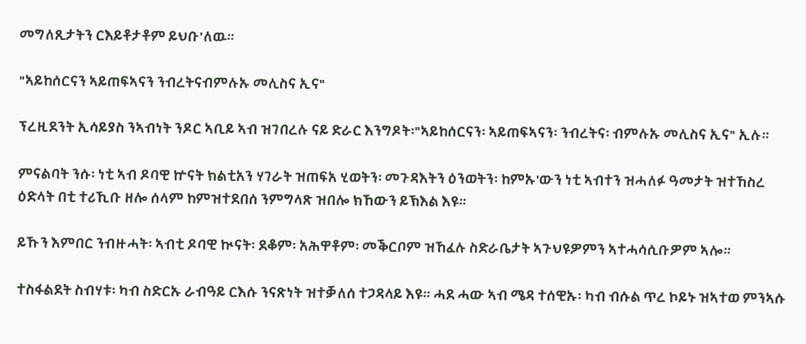መግለጺታትን ርእይቶታቶም ይህቡ'ለዉ።

"ኣይከሰርናን ኣይጠፍኣናን ንብረትናብምሉኡ መሊስና ኢና"

ፕረዚደንት ኢሳይያስ ንኣብነት ንዶር ኣቢይ ኣብ ዝገበረሉ ናይ ድራር እንግዶት፡"ኣይከሰርናን፡ ኣይጠፍኣናን፡ ንብረትና፡ ብምሉኡ መሊስና ኢና" ኢሉ።

ምናልባት ንሱ፡ ነቲ ኣብ ዶባዊ ኵናት ክልቲአን ሃገራት ዝጠፍአ ሂወትን፡ መጉዳእትን ዕንወትን፡ ከምኡ'ውን ነቲ ኣብተን ዝሓለፉ ዓመታት ዝተኸስረ ዕድላት በቲ ተሪኺቡ ዘሎ ሰላም ከምዝተደበሰ ንምግላጽ ዝበሎ ክኸውን ይኽእል እዩ።

ይኹን እምበር ንብዙሓት፡ ኣብቲ ዶባዊ ኲናት፡ ደቆም፡ አሕዋቶም፡ መቕርቦም ዝኸፈሉ ስድራቤታት ኣጉህዩዎምን ኣተሓሳሲቡዎም ኣሎ።

ተስፋልደት ስብሃቱ፡ ካብ ስድርኡ ራብዓይ ርእሱ ንናጽነት ዝተቓለሰ ተጋዳላይ እዩ። ሓደ ሓው ኣብ ሜዳ ተሰዊኡ፡ ካብ ብሱል ጥረ ኮይኑ ዝኣተወ ምንኣሱ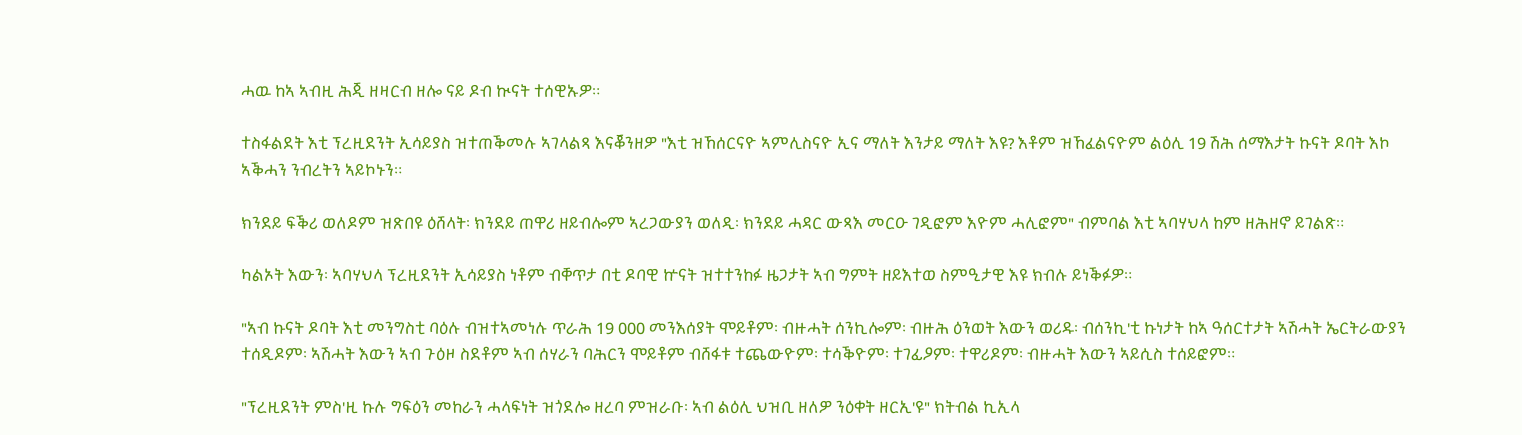ሓዉ ከኣ ኣብዚ ሕጂ ዘዛርብ ዘሎ ናይ ዶብ ኲናት ተሰዊኡዎ።

ተስፋልደት እቲ ፕረዚደንት ኢሳይያስ ዝተጠቕመሉ ኣገላልጻ እናቖንዘዎ "እቲ ዝኸሰርናዮ ኣምሊስናዮ ኢና ማለት እንታይ ማለት እዩ? እቶም ዝኸፈልናዮም ልዕሊ 19 ሽሕ ሰማእታት ኩናት ዶባት እኮ ኣቕሓን ንብረትን ኣይኮኑን።

ክንደይ ፍቕሪ ወለዶም ዝጽበዩ ዕሸላት፡ ክንደይ ጠዋሪ ዘይብሎም ኣረጋውያን ወለዲ፡ ክንደይ ሓዳር ውጻእ መርዑ ገዲፎም እዮም ሓሊፎም" ብምባል እቲ ኣባሃህላ ከም ዘሕዘኖ ይገልጽ።

ካልኦት እውን፡ ኣባሃህላ ፕረዚደንት ኢሳይያስ ነቶም ብቐጥታ በቲ ዶባዊ ኵናት ዝተተንከፉ ዜጋታት ኣብ ግምት ዘይእተወ ስምዒታዊ እዩ ክብሉ ይነቕፉዎ።

"ኣብ ኩናት ዶባት እቲ መንግስቲ ባዕሉ ብዝተኣመነሉ ጥራሕ 19 000 መንእሰያት ሞይቶም፡ ብዙሓት ሰንኪሎም፡ ብዙሕ ዕንወት እውን ወሪዱ፡ ብሰንኪ'ቲ ኩነታት ከኣ ዓሰርተታት ኣሽሓት ኤርትራውያን ተሰዲዶም፡ ኣሽሓት እውን ኣብ ጉዕዞ ስደቶም ኣብ ሰሃራን ባሕርን ሞይቶም ብሸፋቱ ተጨውዮም፡ ተሳቕዮም፡ ተገፊዖም፡ ተዋሪዶም፡ ብዙሓት እውን ኣይሲስ ተሰይፎም።

"ፕረዚደንት ምስ'ዚ ኩሉ ግፍዕን መከራን ሓላፍነት ዝጎደሎ ዘረባ ምዝራቡ፡ ኣብ ልዕሊ ህዝቢ ዘለዎ ንዕቀት ዘርኢ'ዩ" ክትብል ኪኢላ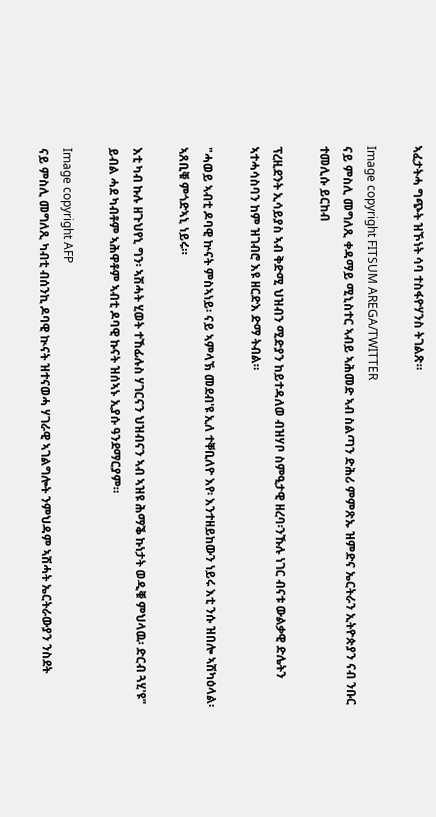ኣፈታትሓ ግጭት ዝኾነት ሳባ ተስፋዮሃንስ ትገልጽ።

Image copyright FITSUM AREGA/TWITTER
ናይ ምስሊ መግለጺ ቀዳማይ ሚኒስተር ኣብይ ኣሕመድ ኣብ ስልጣን ድሕሪ ምምጽኡ ዝምድና ኤርትራን ኢትዮጵያን ናብ ንቡር ተመሊሱ ይርከብ

ፕረዚደንት ኢሳይያስ ኣብ ቅድሚ ህዝብን ሚድያን ከይተዳለወ ብዝሃቦ ስምዒታዊ ዘረባ፡ንኹሉ ነገር ብናቱ ውልቃዊ ድሌትን ኣተሓሳስባን ከም ዝገብሮ እዩ ዘርድእ ድማ ትብል።

"ሓወይ ኣብቲ ዶባዊ ኵናት ምስኣነይ፡ ናይ ኣምላኽ መደብ'ዩ ኢለ ተቐቢለዮ እየ፡ እንተዘይከውን ነይሩ እቲ ንሱ ዝበሎ ኣሽካዕላል፡ ኣጸቢቑ ምጎድኣኒ ነይሩ።

እቲ ካብ ኩሉ ዘጉህየኒ ግን፡ ኣሽሓት ሂወት ተኸፊሉስ ሃገርናን ህዝብናን ኣብ ኣዝዩ ሕማቕ ኩነታት ወዲቑ ምህላዉ፡ ድርብ ጓሂ'ዩ" ይብል ሓደ ካብቶም ኣሕዋቶም ኣብቲ ዶባዊ ኩናት ዝሰኣኑ ኢያሱ ዓንደማርያም።

Image copyright AFP
ናይ ምስሊ መግለጺ ካብቲ ብሰንኪ ዶባዊ ኲናት ዝተናወሓ ሃገራዊ ኣገልግሎት ንምህዳም ኣሽሓት ኤርትራውያን ንስደት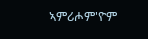ኣምሪሖም'ዮም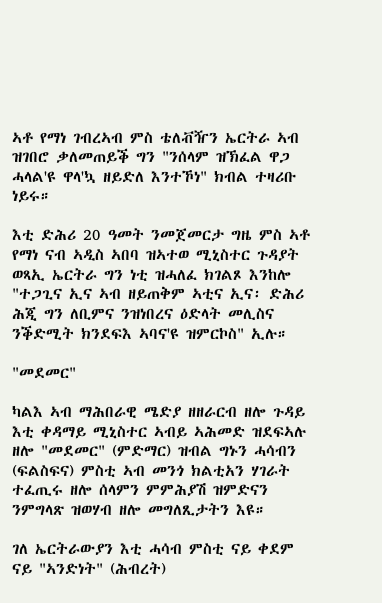ኣቶ የማነ ገብረኣብ ምስ ቴለቭዥን ኤርትራ ኣብ ዝገበሮ ቃለመጠይቕ ግን "ንሰላም ዝኽፈል ዋጋ ሓላል'ዩ ዋላ'ኳ ዘይድለ እንተኾነ" ክብል ተዛሪቡ ነይሩ።

እቲ ድሕሪ 20 ዓመት ንመጀመርታ ግዜ ምስ ኣቶ የማነ ናብ ኣዲስ ኣበባ ዝኣተወ ሚኒስተር ጉዳያት ወጻኢ ኤርትራ ግን ነቲ ዝሓለፈ ክገልጾ እንከሎ "ተጋጊና ኢና ኣብ ዘይጠቅም ኣቲና ኢና፡ ድሕሪ ሕጂ ግን ለቢምና ንዝነበረና ዕድላት መሊስና ንቕድሚት ክንደፍእ ኣባና'ዩ ዝምርኮስ" ኢሉ።

"መደመር"

ካልእ ኣብ ማሕበራዊ ሜድያ ዘዘራርብ ዘሎ ጉዳይ እቲ ቀዳማይ ሚኒስተር ኣብይ ኣሕመድ ዝደፍኣሉ ዘሎ "መደመር" (ምድማር) ዝብል ግኑን ሓሳብን (ፍልስፍና) ምስቲ ኣብ መንጎ ክልቲአን ሃገራት ተፈጢሩ ዘሎ ሰላምን ምምሕያሽ ዝምድናን ንምግላጽ ዝወሃብ ዘሎ መግለጺታትን እዩ።

ገለ ኤርትራውያን እቲ ሓሳብ ምስቲ ናይ ቀደም ናይ "ኣንድነት" (ሕብረት)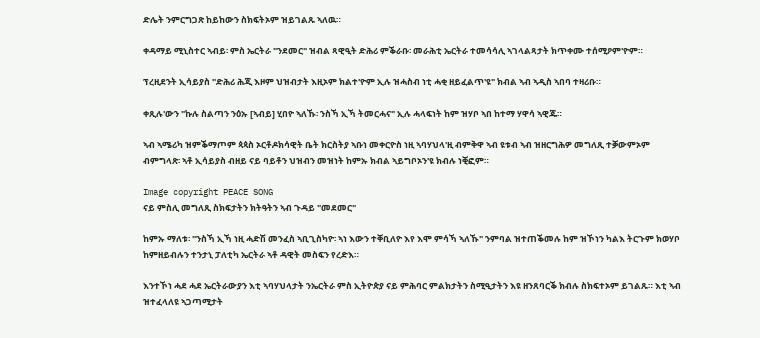ድሌት ንምርግጋጽ ከይከውን ስክፍትኦም ዝይገልጹ ኣለዉ።

ቀዳማይ ሚኒስተር ኣብይ፡ ምስ ኤርትራ "ንደመር" ዝብል ጻዊዒት ድሕሪ ምቕራቡ፡ መራሕቲ ኤርትራ ተመሳሳሊ ኣገላልጻታት ክጥቀሙ ተሰሚዖም'ዮም።

ፕረዚደንት ኢሳይያስ "ድሕሪ ሕጂ እዞም ህዝብታት እዚኦም ክልተ'ዮም ኢሉ ዝሓስብ ነቲ ሓቂ ዘይፈልጥ'ዩ" ክብል ኣብ ኣዲስ ኣበባ ተዛሪቡ።

ቀጺሉ'ውን "ኩሉ ስልጣን ንዕኡ [ኣብይ] ሂበዮ ኣለኹ፡ ንስኻ ኢኻ ትመርሓና" ኢሉ ሓላፍነት ከም ዝሃቦ ኣበ ከተማ ሃዋሳ ኣዊጁ።

ኣብ ኣሜሪካ ዝምቕማጦም ጳጳስ ኦርቶዶክሳዊት ቤት ክርስትያ ኣቡነ መቀርዮስ ነዚ ኣባሃህላ'ዚ ብምቅዋ ኣብ ዩቱብ ኣብ ዝዘርግሕዎ መግለጺ ተቓውምኦም ብምግላጽ፡ ኣቶ ኢሳይያስ ብዘይ ናይ ባይቶን ህዝብን መዝነት ከምኡ ክብል ኣይግቦኦን'ዩ ክብሉ ነቒፎም።

Image copyright PEACE SONG
ናይ ምስሊ መግለጺ ስክፍታትን ክትዓትን ኣብ ጉዳይ "መደመር"

ከምኡ ማለቱ፡ "ንስኻ ኢኻ ነዚ ሓድሽ መንፈስ ኣቢጊስካዮ፡ ኣነ እውን ተቐቢለዮ እየ እሞ ምሳኻ ኣለኹ" ንምባል ዝተጠቕመሉ ከም ዝኾነን ካልእ ትርጉም ክወሃቦ ከምዘይብሉን ተንታኒ ፓለቲካ ኤርትራ ኣቶ ዳዊት መስፍን የረድእ።

እንተኾነ ሓደ ሓደ ኤርትራውያን እቲ ኣባሃህላታት ንኤርትራ ምስ ኢትዮጵያ ናይ ምሕባር ምልክታትን ስሚዒታትን እዩ ዘንጸባርቕ ክብሉ ስክፍተኦም ይገልጹ። እቲ ኣብ ዝተፈላለዩ ኣጋጣሚታት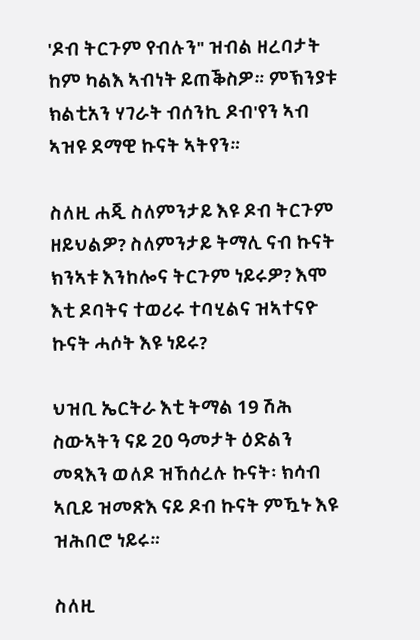'ዶብ ትርጉም የብሉን" ዝብል ዘረባታት ከም ካልእ ኣብነት ይጠቕስዎ። ምኽንያቱ ክልቲአን ሃገራት ብሰንኪ ዶብ'የን ኣብ ኣዝዩ ደማዊ ኩናት ኣትየን።

ስለዚ ሐጂ ስለምንታይ እዩ ዶብ ትርጉም ዘይህልዎ? ስለምንታይ ትማሊ ናብ ኩናት ክንኣቱ እንከሎና ትርጉም ነይሩዎ? እሞ እቲ ዶባትና ተወሪሩ ተባሂልና ዝኣተናዮ ኩናት ሓሶት እዩ ነይሩ?

ህዝቢ ኤርትራ እቲ ትማል 19 ሽሕ ስውኣትን ናይ 20 ዓመታት ዕድልን መጻእን ወለዶ ዝኸሰረሉ ኩናት፡ ክሳብ ኣቢይ ዝመጽእ ናይ ዶብ ኩናት ምዃኑ እዩ ዝሕበሮ ነይሩ።

ስለዚ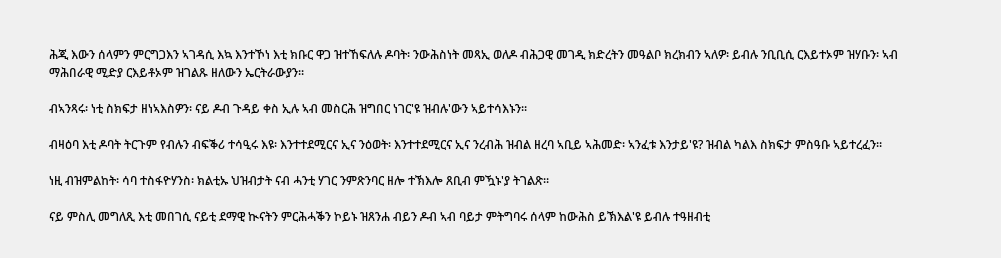ሕጂ እውን ሰላምን ምርግጋእን ኣገዳሲ እኳ እንተኾነ እቲ ክቡር ዋጋ ዝተኸፍለሉ ዶባት፡ ንውሕስነት መጻኢ ወለዶ ብሕጋዊ መገዲ ክድረትን መዓልቦ ክረክብን ኣለዎ፡ ይብሉ ንቢቢሲ ርእይተኦም ዝሃቡን፡ ኣብ ማሕበራዊ ሚድያ ርእይቶኦም ዝገልጹ ዘለውን ኤርትራውያን።

ብኣንጻሩ፡ ነቲ ስክፍታ ዘነኣእስዎን፡ ናይ ዶብ ጉዳይ ቀስ ኢሉ ኣብ መስርሕ ዝግበር ነገር'ዩ ዝብሉ'ውን ኣይተሳእኑን።

ብዛዕባ እቲ ዶባት ትርጉም የብሉን ብፍቕሪ ተሳዒሩ እዩ፡ እንተተደሚርና ኢና ንዕወት፡ እንተተደሚርና ኢና ንረብሕ ዝብል ዘረባ ኣቢይ ኣሕመድ፡ ኣንፈቱ እንታይ'ዩ? ዝብል ካልእ ስክፍታ ምስዓቡ ኣይተረፈን።

ነዚ ብዝምልከት፡ ሳባ ተስፋዮሃንስ፡ ክልቲኡ ህዝብታት ናብ ሓንቲ ሃገር ንምጽንባር ዘሎ ተኽእሎ ጸቢብ ምዃኑ'ያ ትገልጽ።

ናይ ምስሊ መግለጺ እቲ መበገሲ ናይቲ ደማዊ ኲናትን ምርሕሓቕን ኮይኑ ዝጸንሐ ብይን ዶብ ኣብ ባይታ ምትግባሩ ሰላም ከውሕስ ይኽእል'ዩ ይብሉ ተዓዘብቲ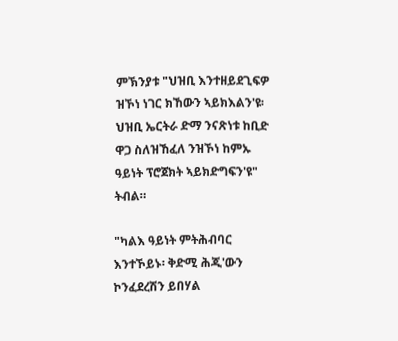ምኽንያቱ "ህዝቢ እንተዘይደጊፍዎ ዝኾነ ነገር ክኸውን ኣይክእልን'ዩ፡ ህዝቢ ኤርትራ ድማ ንናጽነቱ ከቢድ ዋጋ ስለዝኸፈለ ንዝኾነ ከምኡ ዓይነት ፕሮጀክት ኣይክድግፍን'ዩ" ትብል።

"ካልእ ዓይነት ምትሕብባር እንተኾይኑ፡ ቅድሚ ሕጂ'ውን ኮንፈደረሽን ይበሃል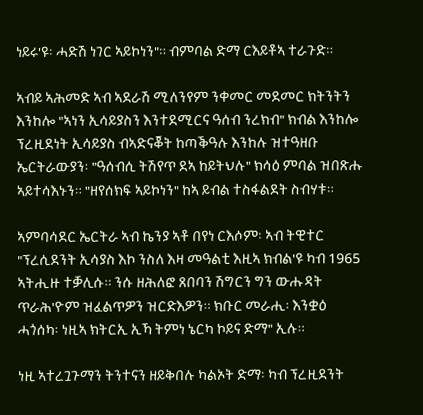ነይሩ'ዩ፡ ሓድሽ ነገር ኣይኮነን"። ብምባል ድማ ርእይቶኣ ተራጉድ።

ኣብይ ኣሕመድ ኣብ ኣደራሽ ሚለንየም ንቀመር መደመር ክትንትን እንከሎ "ኣነን ኢሳይያስን እንተደሚርና ዓሰብ ንረክብ" ክብል እንከሎ ፕረዚደነት ኢሳይያስ ብኣድናቖት ከጣቕዓሉ እንከሉ ዝተዓዘቡ ኤርትራውያን፡ "ዓሰብሲ ትሽየጥ ደኣ ከይትህሉ" ክሳዕ ምባል ዝበጽሑ ኣይተሳእኑን። "ዘየሰክፍ ኣይኮነን" ከኣ ይብል ተስፋልደት ስብሃቱ።

ኣምባሳደር ኤርትራ ኣብ ኬንያ ኣቶ በየነ ርእሶም፡ ኣብ ትዊተር "ፕረሲደንት ኢሳያስ እኮ ንስለ እዛ መዓልቲ እዚኣ ክብል'ዩ ካብ 1965 ኣትሒዙ ተቓሊሱ። ንሱ ዘሕለፎ ጸበባን ሽግርን ግን ውሑዳት ጥራሕ'ዮም ዝፈልጥዎን ዝርድእዎን። ክቡር መራሒ፡ እንቋዕ ሓጎሰካ፡ ነዚኣ ክትርኢ ኢኻ ትምነ ኔርካ ኮይና ድማ" ኢሉ።

ነዚ ኣተረጓጉማን ትንተናን ዘይቅበሉ ካልኦት ድማ፡ ካብ ፕረዚደንት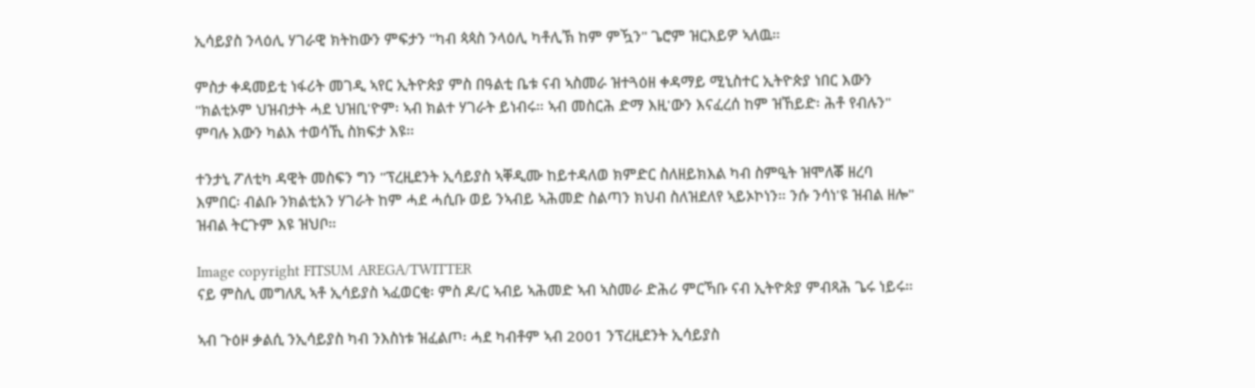ኢሳይያስ ንላዕሊ ሃገራዊ ክትከውን ምፍታን "ካብ ጳጳስ ንላዕሊ ካቶሊኽ ከም ምዃን" ጌሮም ዝርእይዎ ኣለዉ።

ምስታ ቀዳመይቲ ነፋሪት መገዲ ኣየር ኢትዮጵያ ምስ በዓልቲ ቤቱ ናብ ኣስመራ ዝተጓዕዘ ቀዳማይ ሚኒስተር ኢትዮጵያ ነበር እውን "ክልቲኦም ህዝብታት ሓደ ህዝቢ'ዮም፡ ኣብ ክልተ ሃገራት ይነብሩ። ኣብ መስርሕ ድማ እዚ'ውን እናፈረሰ ከም ዝኸይድ፡ ሕቶ የብሉን" ምባሉ እውን ካልእ ተወሳኺ ስክፍታ እዩ።

ተንታኒ ፖለቲካ ዳዊት መስፍን ግን "ፕረዚደንት ኢሳይያስ ኣቐዲሙ ከይተዳለወ ክምድር ስለዘይክእል ካብ ስምዒት ዝሞለቖ ዘረባ እምበር፡ ብልቡ ንክልቲአን ሃገራት ከም ሓደ ሓሲቡ ወይ ንኣብይ ኣሕመድ ስልጣን ክህብ ስለዝደለየ ኣይኦኮነን። ንሱ ንሳነ'ዩ ዝብል ዘሎ" ዝብል ትርጉም እዩ ዝህቦ።

Image copyright FITSUM AREGA/TWITTER
ናይ ምስሊ መግለጺ ኣቶ ኢሳይያስ ኣፈወርቂ፡ ምስ ዶ/ር ኣብይ ኣሕመድ ኣብ ኣስመራ ድሕሪ ምርኻቡ ናብ ኢትዮጵያ ምብጻሕ ጌሩ ነይሩ።

ኣብ ጉዕዞ ቃልሲ ንኢሳይያስ ካብ ንእስነቱ ዝፈልጦ፡ ሓደ ካብቶም ኣብ 2001 ንፕረዚደንት ኢሳይያስ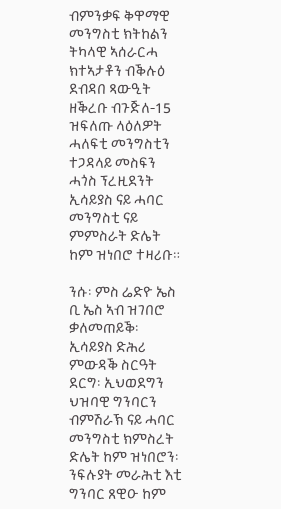ብምንቃፍ ቅዋማዊ መንግስቲ ክትከልን ትካላዊ ኣሰራርሓ ክተኣታቶን ብቕሉዕ ደብዳበ ጻውዒት ዘቕረቡ ብጉጅለ-15 ዝፍለጡ ላዕለዎት ሓለፍቲ መንግስቲን ተጋዳላይ መስፍን ሓጎስ ፕረዚደንት ኢሳይያስ ናይ ሓባር መንግስቲ ናይ ምምስራት ድሌት ከም ዝነበሮ ተዛሪቡ።

ንሱ፡ ምስ ሬድዮ ኤስ ቢ ኤስ ኣብ ዝገበሮ ቃለመጠይቕ፡ ኢሳይያስ ድሕሪ ምውዳቕ ስርዓት ደርግ፡ ኢህወደግን ህዝባዊ ግንባርን ብምሽራኽ ናይ ሓባር መንግስቲ ክምስረት ድሌት ከም ዝነበሮን፡ ንፍሉያት መራሕቲ እቲ ግንባር ጸዊዑ ከም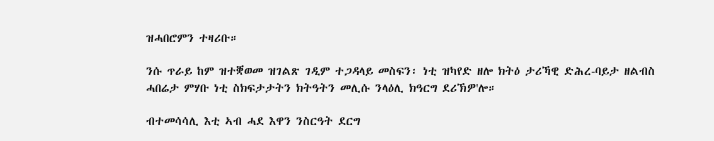ዝሓበሮምን ተዛሪቡ።

ንሱ ጥራይ ከም ዝተቛወመ ዝገልጽ ገዲም ተጋዳላይ መስፍን፡ ነቲ ዝካየድ ዘሎ ክትዕ ታሪኻዊ ድሕረ-ባይታ ዘልብስ ሓበሬታ ምሃቡ ነቲ ስክፍታታትን ክትዓትን መሊሱ ንላዕሊ ክዓርግ ደሪኽዎ'ሎ።

ብተመሳሳሊ እቲ ኣብ ሓደ እዋን ንስርዓት ደርግ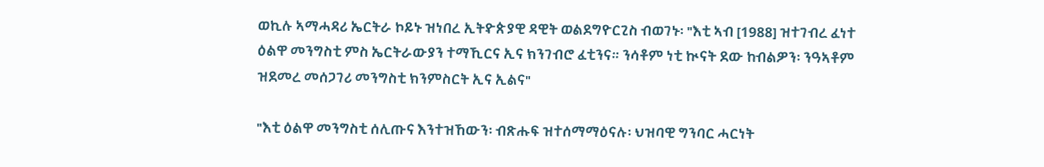ወኪሉ ኣማሓዳሪ ኤርትራ ኮይኑ ዝነበረ ኢትዯጵያዊ ዳዊት ወልደግዮርጊስ ብወገኑ፡ "እቲ ኣብ [1988] ዝተገብረ ፈነተ ዕልዋ መንግስቲ ምስ ኤርትራውያን ተማኺርና ኢና ክንገብሮ ፈቲንና። ንሳቶም ነቲ ኲናት ደው ከብልዎን፡ ንዓኣቶም ዝደመረ መሰጋገሪ መንግስቲ ክንምስርት ኢና ኢልና"

"እቲ ዕልዋ መንግስቲ ሰሊጡና እንተዝኸውን፡ ብጽሑፍ ዝተሰማማዕናሉ፡ ህዝባዊ ግንባር ሓርነት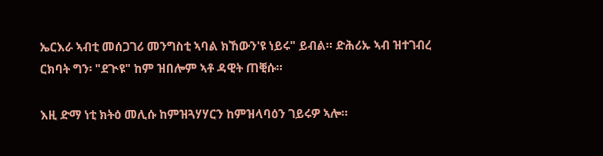ኤርእራ ኣብቲ መሰጋገሪ መንግስቲ ኣባል ክኸውን'ዩ ነይሩ" ይብል። ድሕሪኡ ኣብ ዝተገብረ ርክባት ግን፡ "ደጒዩ" ከም ዝበሎም ኣቶ ዳዊት ጠቒሱ።

እዚ ድማ ነቲ ክትዕ መሊሱ ከምዝጓሃሃርን ከምዝላባዕን ገይሩዎ ኣሎ።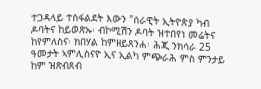ተጋዳላይ ተስፋልደት እውን "ሰራዊት ኢትዮጵያ ካብ ዶባትና ከይወጽኡ፡ ብኮሚሽን ዶባት ዝተበየነ መሬትና ከየምለስና፡ ክበሃል ከምዘይጸንሐ፡ ሕጂ ንክሳራ 25 ዓመታት ኣምሊስናዮ ኢና ኢልካ ምጭራሕ ምስ ምንታይ ከም ዝጽብጸብ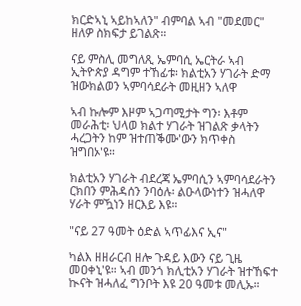ክርድኣኒ ኣይከኣለን" ብምባል ኣብ "መደመር" ዘለዎ ስክፍታ ይገልጽ።

ናይ ምስሊ መግለጺ ኤምባሲ ኤርትራ ኣብ ኢትዮጵያ ዳግም ተኸፊቱ፡ ክልቲአን ሃገራት ድማ ዝውክልወን ኣምባሳደራት መዚዘን ኣለዋ

ኣብ ኩሎም እዞም ኣጋጣሚታት ግን፡ እቶም መራሕቲ፡ ህላወ ክልተ ሃገራት ዝገልጽ ቃላትን ሓረጋትን ከም ዝተጠቕሙ'ውን ክጥቀስ ዝግበኦ'ዩ።

ክልቲአን ሃገራት ብደረጃ ኤምባሲን ኣምባሳደራትን ርክበን ምሕዳሰን ንባዕሉ፡ ልዑላውነተን ዝሓለዋ ሃራት ምዃነን ዘርእይ እዩ።

"ናይ 27 ዓመት ዕድል ኣጥፊእና ኢና"

ካልእ ዘዘራርብ ዘሎ ጉዳይ እውን ናይ ጊዜ መዐቀኒ'ዩ። ኣብ መንጎ ክሊቲአን ሃገራት ዝተኸፍተ ኲናት ዝሓለፈ ግንቦት እዩ 20 ዓመቱ መሊኡ።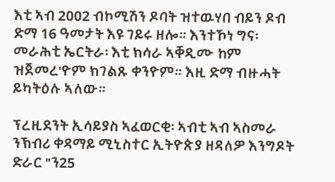እቲ ኣብ 2002 ብኮሚሽን ዶባት ዝተዉሃበ ብይን ዶብ ድማ 16 ዓመታት እዩ ገይሩ ዘሎ። እንተኾነ ግና፡ መራሕቲ ኤርትራ፡ እቲ ክሳራ ኣቐዲሙ ከም ዝጀመረ'ዮም ክገልጹ ቀንዮም። እዚ ድማ ብዙሓት ይካትዕሉ ኣለው።

ፕረዚደንት ኢሳይያስ ኣፈወርቂ፡ ኣብቲ ኣብ ኣስመራ ንኽብሪ ቀዳማይ ሚኒስተር ኢትዮጵያ ዘዳለዎ እንግዶት ድራር "ን25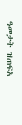ዓመታት ዝጠፍአ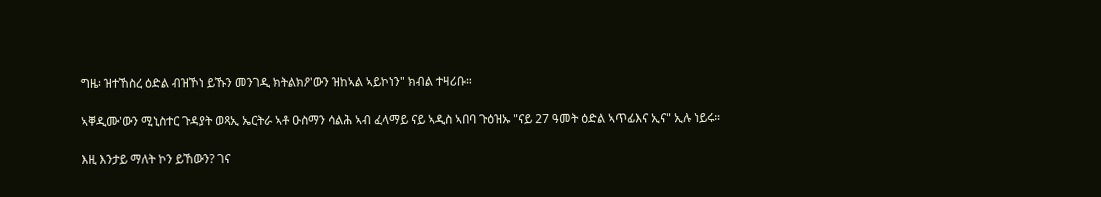ግዜ፡ ዝተኸስረ ዕድል ብዝኾነ ይኹን መንገዲ ክትልክዖ'ውን ዝከኣል ኣይኮነን" ክብል ተዛሪቡ።

ኣቐዲሙ'ውን ሚኒስተር ጉዳያት ወጻኢ ኤርትራ ኣቶ ዑስማን ሳልሕ ኣብ ፈላማይ ናይ ኣዲስ ኣበባ ጉዕዝኡ "ናይ 27 ዓመት ዕድል ኣጥፊእና ኢና" ኢሉ ነይሩ።

እዚ እንታይ ማለት ኮን ይኸውን? ገና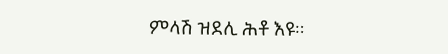ምላሽ ዝደሊ ሕቶ እዩ።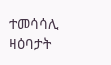ተመሳሳሊ ዛዕባታት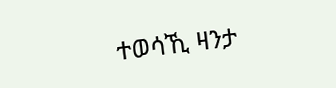ተወሳኺ ዛንታ